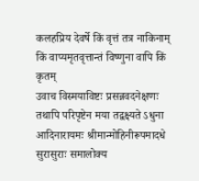कलहप्रिय देवर्षे किं वृत्तं तत्र नाकिनाम्
किं वाप्यमृतवृत्तान्तं विष्णुना वापि किं कृतम्
उवाच विस्मयाविष्टः प्रसन्नवदनेक्षणः
तथापि परिपृष्टेन मया तद्वक्ष्यते ऽधुना
आदिनारायमः श्रीमान्मोहिनीरूपमादधे
सुरासुराः समालोक्य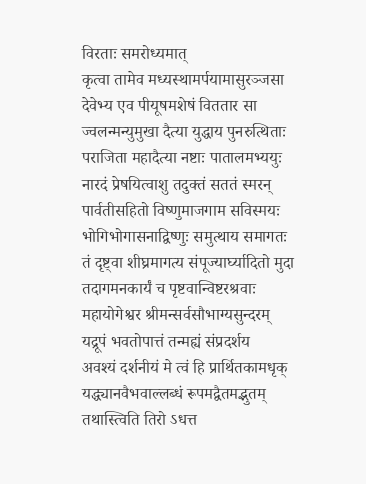विरताः समरोध्यमात्
कृत्वा तामेव मध्यस्थामर्पयामासुरञ्जसा
देवेभ्य एव पीयूषमशेषं विततार सा
ज्वलन्मन्युमुखा दैत्या युद्धाय पुनरुत्थिताः
पराजिता महादैत्या नष्टाः पातालमभ्ययुः
नारदं प्रेषयित्वाशु तदुक्तं सततं स्मरन्
पार्वतीसहितो विष्णुमाजगाम सविस्मयः
भोगिभोगासनाद्विष्णुः समुत्थाय समागतः
तं दृष्ट्वा शीघ्रमागत्य संपूज्यार्घ्यादितो मुदा
तदागमनकार्यं च पृष्टवान्विष्टरश्रवाः
महायोगेश्वर श्रीमन्सर्वसौभाग्यसुन्दरम्
यद्रूपं भवतोपात्तं तन्मह्यं संप्रदर्शय
अवश्यं दर्शनीयं मे त्वं हि प्रार्थितकामधृक्
यद्ध्यानवैभवाल्लब्धं रूपमद्वैतमद्भुतम्
तथास्त्विति तिरो ऽधत्त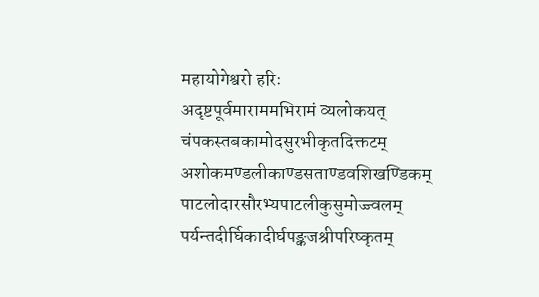महायोगेश्वरो हरिः
अदृष्टपूर्वमाराममभिरामं व्यलोकयत्
चंपकस्तबकामोदसुरभीकृतदिक्तटम्
अशोकमण्डलीकाण्डसताण्डवशिखण्डिकम्
पाटलोदारसौरभ्यपाटलीकुसुमोज्ज्वलम्
पर्यन्तदीर्घिकादीर्घपङ्कजश्रीपरिष्कृतम्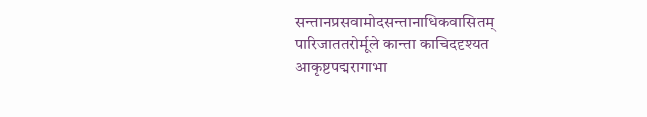सन्तानप्रसवामोदसन्तानाधिकवासितम्
पारिजाततरोर्मूले कान्ता काचिददृश्यत
आकृष्टपद्मरागाभा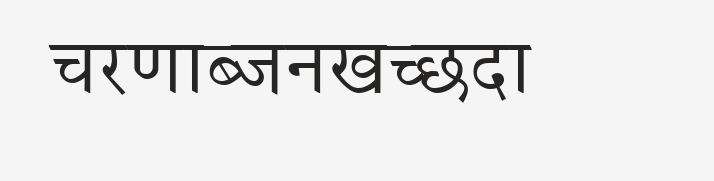चरणाब्जनखच्छदा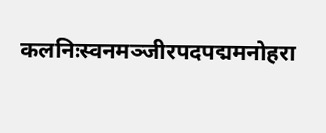कलनिःस्वनमञ्जीरपदपद्ममनोहरा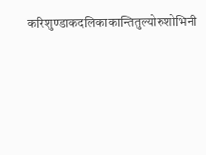करिशुण्डाकदलिकाकान्तितुल्योरुशोभिनी